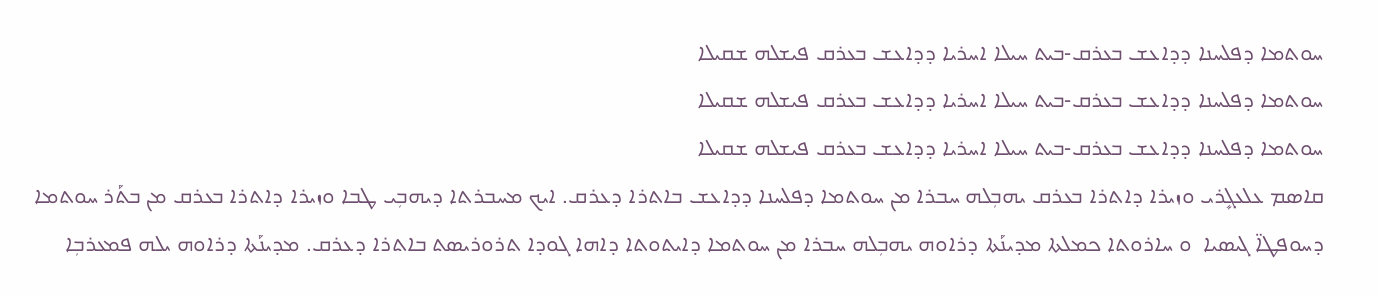ܚܘܬܡܐ ܕܦܠܚܢܐ ܕܕܐܥܫ ܒܥܪܩ-ܒܝܬ ܚܝܠܐ ܐܚܪܝܐ ܕܕܐܥܫ ܒܥܪܩ ܦܝܫܠܗ ܫܩܝܠܐ
ܚܘܬܡܐ ܕܦܠܚܢܐ ܕܕܐܥܫ ܒܥܪܩ-ܒܝܬ ܚܝܠܐ ܐܚܪܝܐ ܕܕܐܥܫ ܒܥܪܩ ܦܝܫܠܗ ܫܩܝܠܐ
ܚܘܬܡܐ ܕܦܠܚܢܐ ܕܕܐܥܫ ܒܥܪܩ-ܒܝܬ ܚܝܠܐ ܐܚܪܝܐ ܕܕܐܥܫ ܒܥܪܩ ܦܝܫܠܗ ܫܩܝܠܐ
ܩܐܣܡ ܥܠܥܓܻܪܝ ܘܙܝܪܐ ܕܐܬܪܐ ܒܥܪܩ ܝܗܒܼܠܗ ܚܒܪܐ ܡܢ ܚܘܬܡܐ ܕܦܠܚܢܐ ܕܕܐܥܫ ܒܐܬܪܐ ܕܥܪܩ. ܐܝܟ ܡܚܒܪܬܐ ܕܝܗܒܼܝ ܛܒܐ ܘܙܝܪܐ ܕܐܬܪܐ ܒܥܪܩ ܡܢ ܒܬܰܪ ܚܘܬܡܐ ܕܚܘܦܛܐ̈ ܓܝܣܝܐ  ܘ ܚܐܪܘܬܐ ܟܡܠܬܐ ܡܕܝܢܰܬܐ ܕܪܐܘܗ ܝܗܒܼܠܗ ܚܒܪܐ ܡܢ ܚܘܬܡܐ ܕܐܝܬܘܬܐ ܕܐܗܐ ܓܘܕܐ ܬܪܘܪܝܣܬ ܒܐܬܪܐ ܕܥܪܩ. ܡܕܝܢܰܬܐ ܕܪܐܘܗ ܝܠܗ ܦܡܥܪܒܼܐ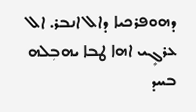ܕܗܘܦܪܟܝܐ ܕܐܠ ܐܢܒܪ. ܐܠ ܥܪܓܻܝ ܐܗܐ ܛܒܐ ܝܗܒܼܠܗ ܒܚܕ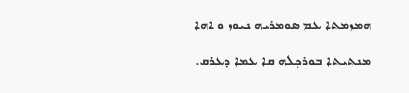ܗܡܙܡܬܐ ܥܡ ܣܘܡܪܝܗ ܢܝܘܙ ܘ ܐܗܐ ܡܢܬܝܬܐ ܒܘܪܟܼܠܗ ܩܐ ܥܡܐ ܕܥܪܩ.